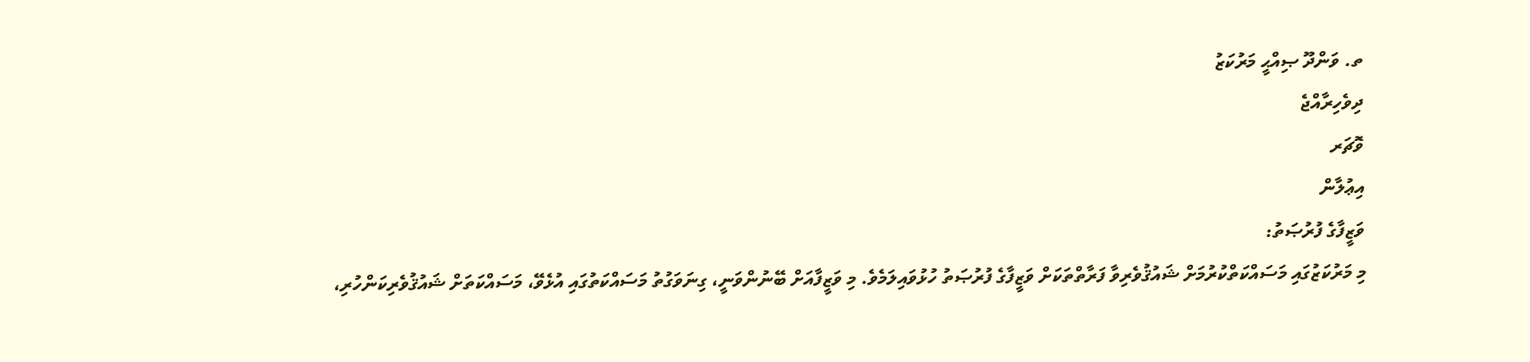ތ. ވަންދޫ ޞިއްޙީ މަރުކަޒު
ދިވެހިރާއްޖެ
ވޮޗަރ
އިޢުލާން
ވަޒީފާގެ ފުރުޞަތު:
މި މަރުކަޒުގައި މަސައްކަތްކުރުމަށް ޝައުޤުވެރިވާ ފަރާތްތަކަށް ވަޒީފާގެ ފުރުޞަތު ހުޅުވައިލަމެވެ. މި ވަޒީފާއަށް ބޭނުންވަނީ، ގިނަވަގުތު މަސައްކަތުގައި އުޅެވޭ، މަސައްކަތަށް ޝައުޤުވެރިކަންހުރި،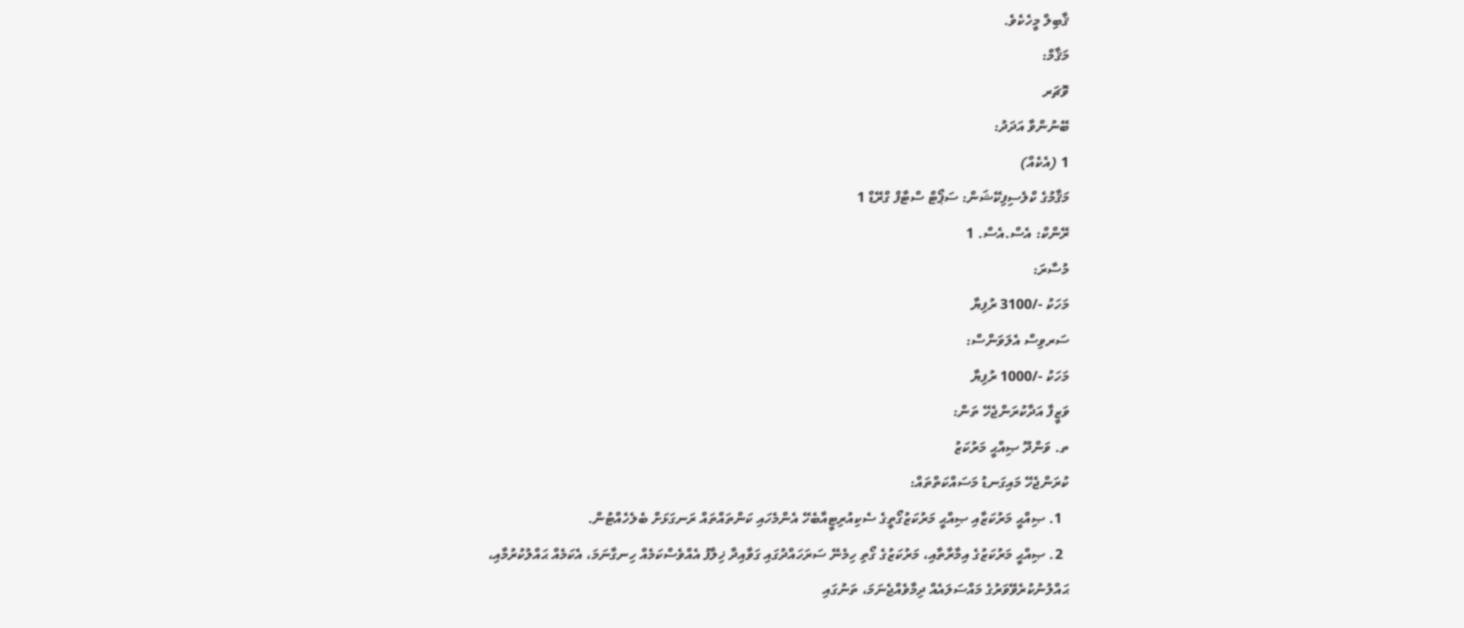ޤާބިލް މީހެކެވެ.
މަޤާމް:
ވޮޗަރ
ބޭނުންވާ އަދަދު:
1 (އެކެއް)
މަޤާމުގެ ކްލެސިފިކޭޝަން: ސަޕޯޓް ސްޓާފް ގްރޭޑް 1
ރޭންކް: އެސް.އެސް. 1
މުސާރަ:
މަހަކު -/3100 ރުފިޔާ
ސަރވިސް އެލަވަންސް:
މަހަކު -/1000 ރުފިޔާ
ވަޒީފާ އަދާކުރަންޖެހޭ ތަން:
ތ. ވަންދޫ ޞިއްޙީ މަރުކަޒު
ކުރަންޖެހޭ މައިގަނޑު މަސައްކަތްތައް:
  1. ޞިއްޙީ މަރުކަޒާއި ޞިއްޙީ މަރުކަޒުގޯތީގެ ސެކިއުރިޓީއާބެހޭ އެންމެހައި ކަންތައްތައް ރަނގަޅަށް ބެލެހެއްޓުން.
  2. ޞިއްޙީ މަރުކަޒުގެ އިމާރާތާއި، މަރުކަޒުގެ ގޯތި ހިމެނޭ ސަރަހައްދުގައި ގަވާއިދާ ޚިލާފު އެއްވެސްކަމެއް ހިނގާނަމަ، އެކަމެއް ޙައްލުކުރުމާއި، ޙައްލުނުކުރެވޭވަރުގެ މައްސަލައެއް ދިމާވެއްޖެނަމަ، ތަނުގައި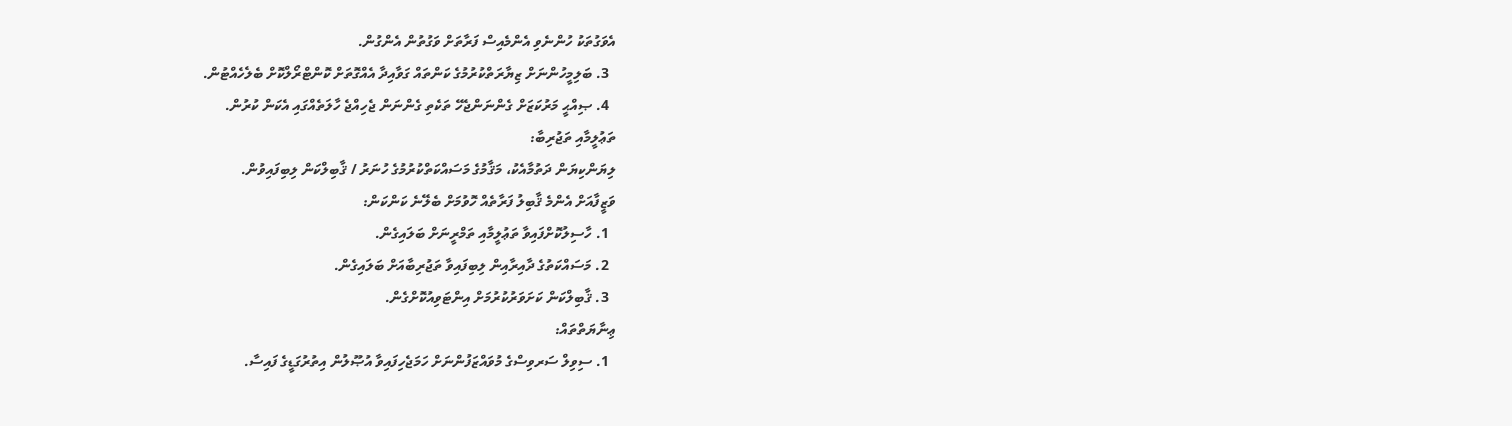އެވަގުތަކު ހުންނެވި އެންމެއިސް ފަރާތަށް ވަގުތުން އެންގުން.
  3. ބަލިމީހުންނަށް ޒިޔާރަތްކުރުމުގެ ކަންތައް ގަވާއިދާ އެއްގޮތަށް ކޮންޓްރޯލްކޮށް ބެލެހެއްޓުން.
  4. ޞިއްޙީ މަރުކަޒަށް ގެންނަންޖެހޭ ތަކެތި ގެންނަން ޖެހިއްޖެ ހާލަތެއްގައި އެކަން ކުރުން.
ތަޢުލީމާއި ތަޖުރިބާ:
ލިޔަންކިޔަން ދަތުމާއެކު، މަޤާމުގެ މަސައްކަތްކުރުމުގެ ހުނަރު / ޤާބިލްކަން ލިބިފައިވުން.
ވަޒީފާއަށް އެންމެ ޤާބިލު ފަރާތެއް ހޮވުމަށް ބެލޭނެ ކަންކަން:
  1. ހާސިލުކޮށްފައިވާ ތަޢުލީމާއި ތަމްރީނަށް ބަލައިގެން.
  2. މަސައްކަތުގެ ދާއިރާއިން ލިބިފައިވާ ތަޖުރިބާއަށް ބަލައިގެން.
  3. ޤާބިލްކަން ކަށަވަރުކުރުމަށް އިންޓަވިއުކޮށްގެން.
ޢިނާޔަތްތައް:
  1. ސިވިލް ސަރވިސްގެ މުވައްޒަފުންނަށް ހަމަޖެހިފައިވާ އުޞޫލުން އިތުރުގަޑީގެ ފައިސާ.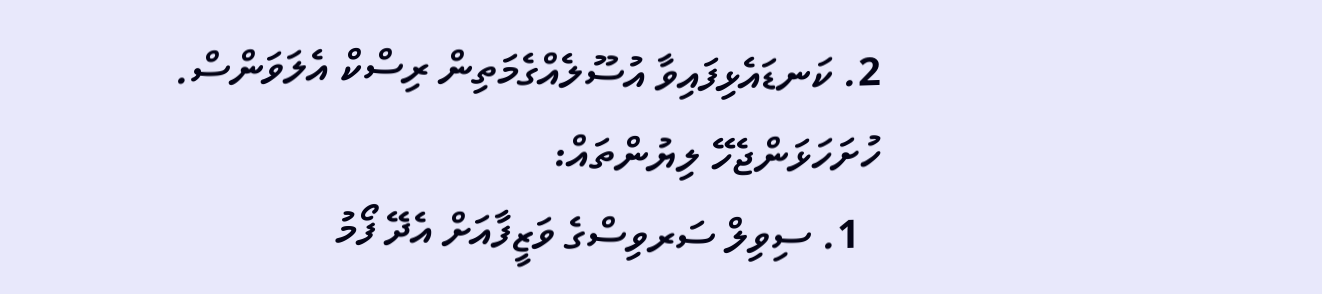2. ކަނޑައެޅިފައިވާ އުސޫލެއްގެމަތިން ރިސްކް އެލަވަންސް.
ހުށަހަޅަންޖެހޭ ލިޔުންތައް:
  1. ސިވިލް ސަރވިސްގެ ވަޒީފާއަށް އެދޭ ފޯމު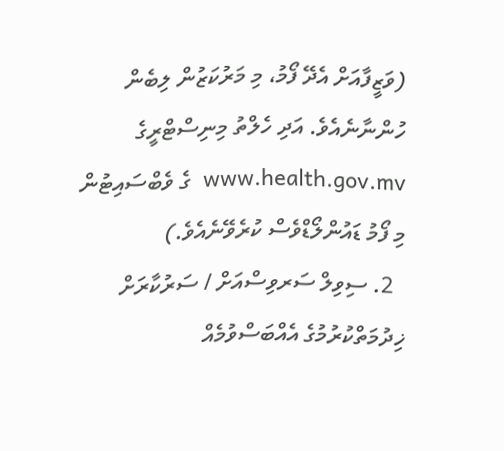(ވަޒީފާއަށް އެދޭ ފޯމު، މި މަރުކަޒުން ލިބެން ހުންނާނެއެވެ. އަދި ހެލްތު މިނިސްޓްރީގެ www.health.gov.mv  ގެ ވެބްސައިޓުން މި ފޯމު ޑައުންލޯޑްވެސް ކުރެވޭނެއެވެ.)
  2. ސިވިލް ސަރވިސްއަށް / ސަރުކާރަށް ޚިދުމަތްކުރުމުގެ އެއްބަސްވުމެއް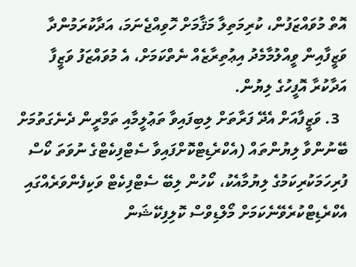އޮތް މުވައްޒަފުން، ކުރިމަތިލާ މަޤާމަށް ހޮވިއްޖެނަމަ، އަދާކުރަމުންދާ ވަޒީފާއިން ވީއްލުމާމެދު އިޢުތިރާޒެއް ނެތްކަމަށް، އެ މުވައްޒަފު ވަޒީފާ އަދާކުރާ އޮފީހުގެ ލިޔުން.
  3. ވަޒީފާއަށް އެދޭ ފަރާތަށް ލިބިފައިވާ ތަޢުލީމާއި ތަމްރީން ދެނެގަތުމަށް ބޭނުންވާ ލިޔުންތައް (އެކްރެޑިޓްކޮށްފައިވާ ސެޓްފިކެޓްގެ ނުވަތަ ކޯސް ފުރިހަމަކުރިކަމުގެ ލިޔުމާއެކު، ކޯހުން ލިބޭ ސެޓްފިކެޓް ވަކިފެންވަރެއްގައި އެކްރެޑިޓްކުރެވޭނެކަމަށް މޯލްޑިވްސް ކޮލިފިކޭޝަން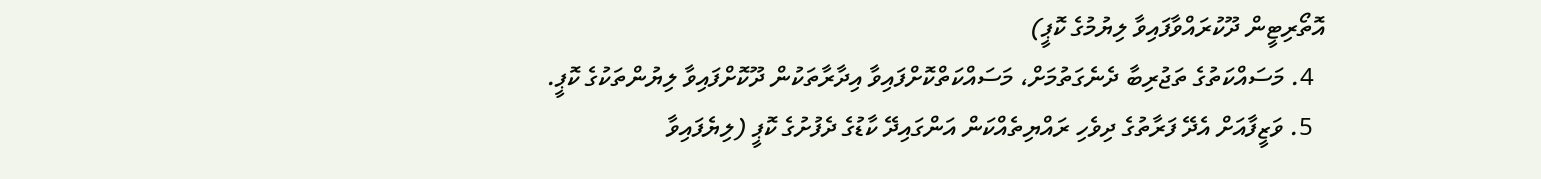އޮތޯރިޓީން ދޫކުރައްވާފައިވާ ލިޔުމުގެ ކޮޕީ)
  4. މަސައްކަތުގެ ތަޖުރިބާ ދެނެގަތުމަށް، މަސައްކަތްކޮށްފައިވާ އިދާރާތަކުން ދޫކޮށްފައިވާ ލިޔުންތަކުގެ ކޮޕީ.
  5. ވަޒީފާއަށް އެދޭ ފަރާތުގެ ދިވެހި ރައްޔިތެއްކަން އަންގައިދޭ ކާޑުގެ ދެފުށުގެ ކޮޕީ (ލިޔެފައިވާ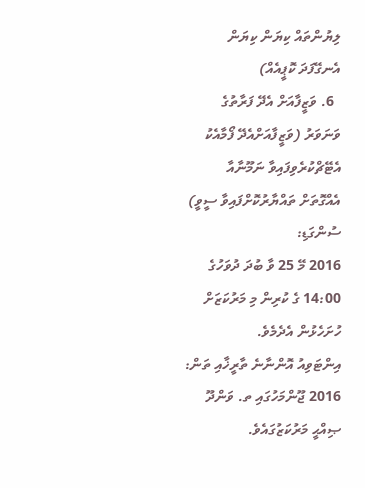ލިޔުންތައް ކިޔަން ކިޔަން އެނގޭފަދަ ކޮޕީއެއް)
  6. ވަޒީފާއަށް އެދޭ ފަރާތުގެ ވަނަވަރު (ވަޒީފާއަށްއެދޭ ފޯމާއެކު އެޓޭޗްކުރެވިފައިވާ ނަމޫނާއާ އެއްގޮތަށް ތައްޔާރުކޮށްފައިވާ ސީވީ)
ސުންގަޑި:
2016 މޭ 25 ވާ ބުދަ ދުވަހުގެ 14:00 ގެ ކުރިން މި މަރުކަޒަށް ހުށަހެޅުން އެދެމެވެ.
އިންޓަވިއު އޮންނާނެ ތާރީޚާއި ތަން:
2016 ޖޫންމަހުގައި ތ. ވަންދޫ ޞިއްޙީ މަރުކަޒުގައެވެ.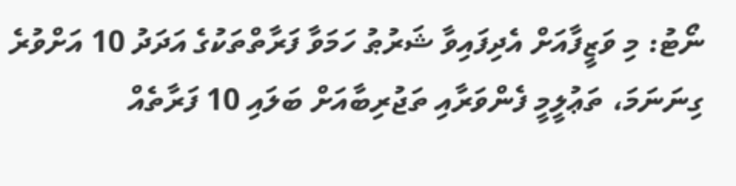ނޯޓު: މި ވަޒީފާއަށް އެދިފައިވާ ޝަރުޠު ހަމަވާ ފަރާތްތަކުގެ އަދަދު 10 އަށްވުރެ ގިނަނަމަ، ތަޢުލީމީ ފެންވަރާއި ތަޖުރިބާއަށް ބަލައި 10 ފަރާތެއް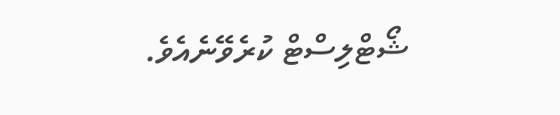ޝޯޓްލިސްޓް ކުރެވޭނެއެވެ.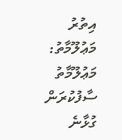އިތުރު މަޢުލޫމާތު:
މަޢުލޫމާތު ސާފުކުރަން ގުޅާނެ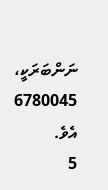ނަންބަރަކީ، 6780045 އެވެ.
5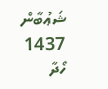ޝަޢުބާން 1437
ހޯދާ